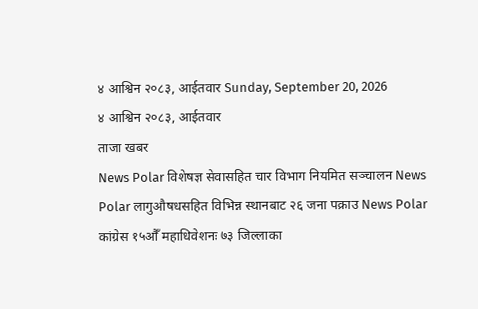४ आश्विन २०८३, आईतवार Sunday, September 20, 2026
४ आश्विन २०८३, आईतवार
ताजा खबर
News Polar विशेषज्ञ सेवासहित चार विभाग नियमित सञ्चालन News Polar लागुऔषधसहित विभिन्न स्थानबाट २६ जना पक्राउ News Polar कांग्रेस १५औँ महाधिवेशनः ७३ जिल्लाका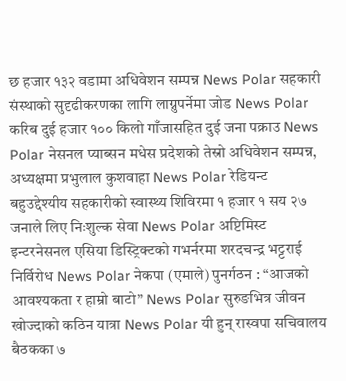छ हजार १३२ वडामा अधिवेशन सम्पन्न News Polar सहकारी संस्थाको सुदृढीकरणका लागि लाग्नुपर्नेमा जोड News Polar करिब दुई हजार १०० किलो गाँजासहित दुई जना पक्राउ News Polar नेसनल प्याब्सन मधेस प्रदेशको तेस्रो अधिवेशन सम्पन्न, अध्यक्षमा प्रभुलाल कुशवाहा News Polar रेडियन्ट बहुउद्देश्यीय सहकारीको स्वास्थ्य शिविरमा १ हजार १ सय २७ जनाले लिए निःशुल्क सेवा News Polar अप्टिमिस्ट इन्टरनेसनल एसिया डिस्ट्रिक्टको गभर्नरमा शरदचन्द्र भट्टराई निर्विरोध News Polar नेकपा (एमाले) पुनर्गठन : “आजको आवश्यकता र हाम्रो बाटो” News Polar सुरुङभित्र जीवन खोज्दाको कठिन यात्रा News Polar यी हुन् रास्वपा सचिवालय बैठकका ७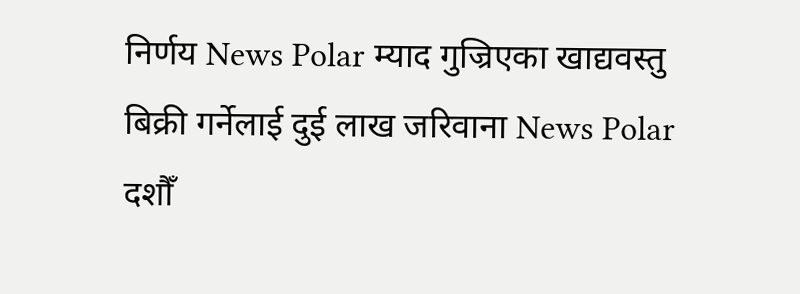निर्णय News Polar म्याद गुज्रिएका खाद्यवस्तु बिक्री गर्नेलाई दुई लाख जरिवाना News Polar दशौँ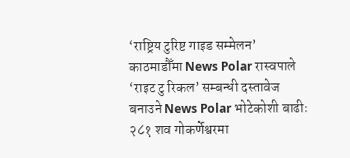‘राष्ट्रिय टुरिष्ट गाइड सम्मेलन’ काठमाडौँमा News Polar रास्वपाले ‘राइट टु रिकल’ सम्बन्धी दस्तावेज बनाउने News Polar भोटेकोशी बाढीः २८१ शव गोकर्णेश्वरमा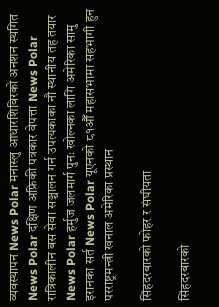व्यवस्थापन News Polar मनास्लु आधारशिविरको अनशन स्थगित News Polar दक्षिण अफ्रिकी पत्रकार वेपत्ता News Polar रात्रिकालीन बस सेवा सञ्चालन गर्न उपत्यकाका नौ स्थानीय तह तयार News Polar हर्मुज जलमार्ग पुनः खोल्नका लागि अमेरिका सामु इरानका सर्त News Polar यूएनको ८१औँ महासभामा सहभागी हुन परराष्ट्रमन्त्री खनाल अमेरिका प्रस्थान

सिंहदरबारको फोहर र संघीयता

सिंहदरबारको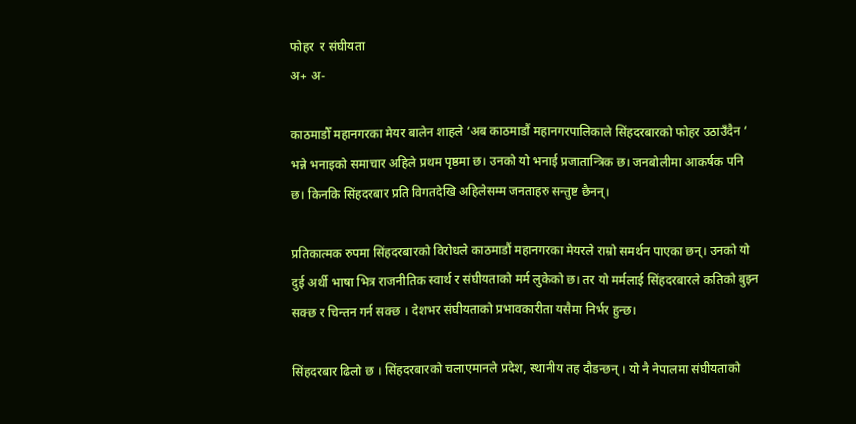फोहर  र संघीयता
अ+ अ-

काठमाडौँ महानगरका मेयर बालेन शाहले ‘अब काठमाडौं महानगरपालिकाले सिंहदरबारको फोहर उठाउँदैन ‘ भन्ने भनाइको समाचार अहिले प्रथम पृष्ठमा छ। उनको यो भनाई प्रजातान्त्रिक छ। जनबोलीमा आकर्षक पनि छ। किनकि सिंहदरबार प्रति विगतदेखि अहिलेसम्म जनताहरु सन्तुष्ट छैनन्।

प्रतिकात्मक रुपमा सिंहदरबारको विरोधले काठमाडौं महानगरका मेयरले राम्रो समर्थन पाएका छन्। उनको यो दुई अर्थी भाषा भित्र राजनीतिक स्वार्थ र संघीयताको मर्म लुकेको छ। तर यो मर्मलाई सिंहदरबारले कतिको बुझ्न सक्छ र चिन्तन गर्न सक्छ । देशभर संघीयताको प्रभावकारीता यसैमा निर्भर हुन्छ।

सिंहदरबार ढिलो छ । सिंहदरबारको चलाएमानले प्रदेश, स्थानीय तह दौडन्छन् । यो नै नेपालमा संघीयताको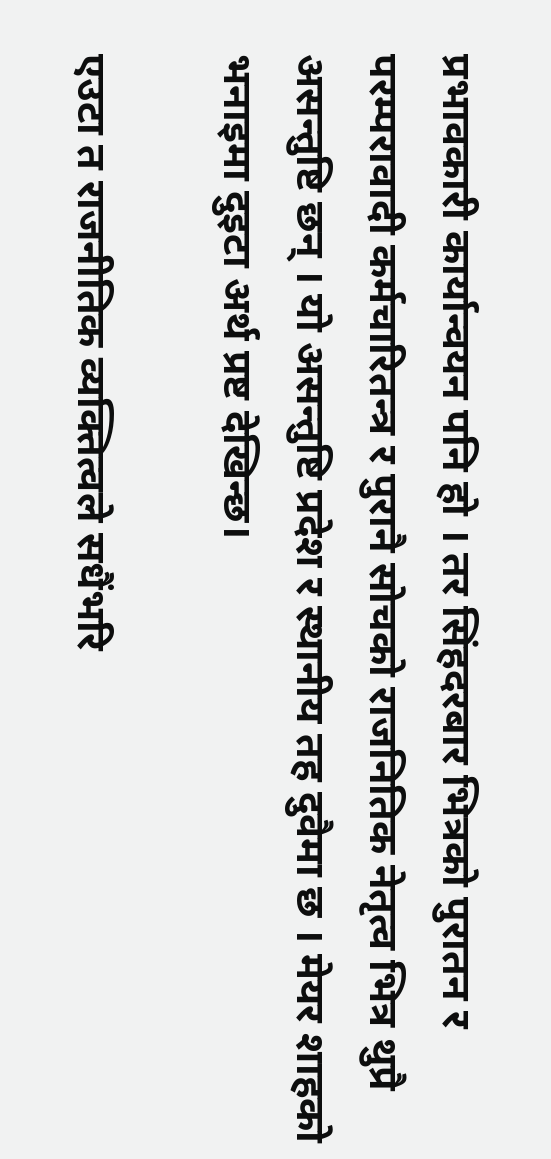प्रभावकारी कार्यान्वयन पनि‌ हो । तर सिंहदरबार भित्रको पुरातन र परम्परावादी कर्मचारितन्त्र र पुरानै सोचको राजनितिक नेतृत्व भित्र थुप्रै असन्तुष्टि छन् । यो असन्तुष्टि प्रदेश र स्थानीय तह दुवैमा छ । मेयर शाहको भनाइमा दुइटा अर्थ प्रष्ट देखिन्छ।

एउटा त राजनीतिक व्यक्तित्वले सधैंभरि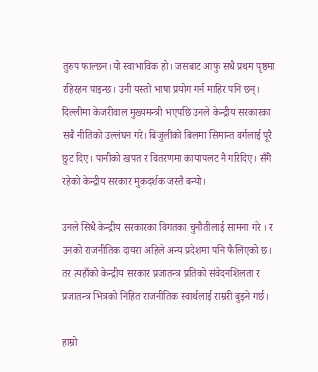तुरुप फाल्छन।यो स्वाभाविक हो। जसबाट आफु सधै प्रथम पृष्ठमा रहिरहन पाइन्छ। उनी यस्तो भाषा प्रयोग गर्न माहिर पनि छन्। दिल्लीमा केजरीवाल मुख्यमन्त्री भएपछि उनले केन्द्रीय सरकारका सबै नीतिको उल्लंघन गरे। बिजुलीको बिलमा सिमान्त वर्गलाई पूरै छुट दिए। पानीको खपत र वितरणमा कायापलट नै गरिदिए। सँगै रहेको केन्द्रीय सरकार मुकदर्शक जस्तै बन्यो।

उनले सिधै केन्द्रीय सरकारका विगतका चुनौतीलाई सामना गरे । र उनको राजनीतिक दायरा अहिले अन्य प्रदेशमा पनि फैलिएको छ। तर त्यहाँको केन्द्रीय सरकार प्रजातन्त्र प्रतिको संवेदनशिलता र प्रजातन्त्र भित्रको निहित राजनीतिक स्वार्थलाई राम्ररी बुझ्ने गर्छ।

हाम्रो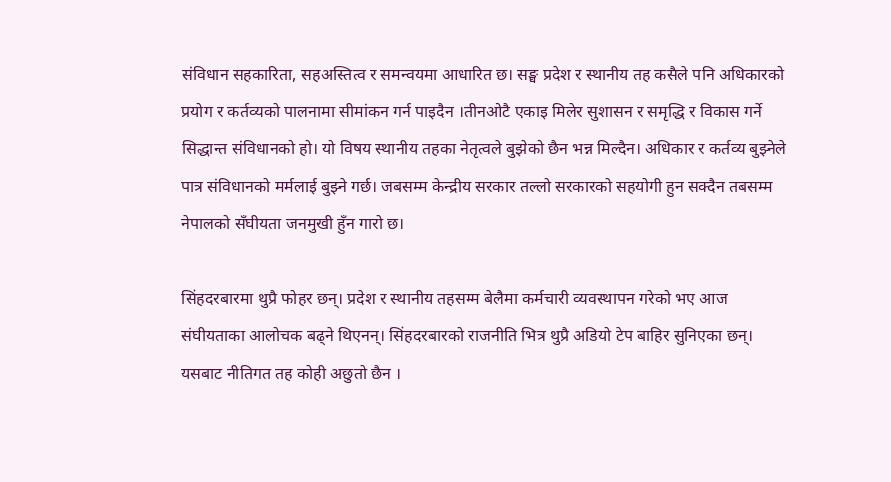संविधान सहकारिता, सहअस्तित्व र समन्वयमा आधारित छ। सङ्घ प्रदेश र स्थानीय तह कसैले पनि अधिकारको प्रयोग र कर्तव्यको पालनामा सीमांकन गर्न पाइदैन ।तीनओटै एकाइ मिलेर सुशासन र समृद्धि र विकास गर्ने सिद्धान्त संविधानको हो। यो विषय स्थानीय तहका नेतृत्वले बुझेको छैन भन्न मिल्दैन। अधिकार र कर्तव्य बुझ्नेले पात्र संविधानको मर्मलाई बुझ्ने गर्छ। जबसम्म केन्द्रीय सरकार तल्लो सरकारको सहयोगी हुन सक्दैन तबसम्म नेपालको सँघीयता जनमुखी हुँन गारो छ।

सिंहदरबारमा थुप्रै फोहर छन्। प्रदेश र स्थानीय तहसम्म बेलैमा कर्मचारी व्यवस्थापन गरेको भए आज संघीयताका आलोचक बढ्ने थिएनन्। सिंहदरबारको राजनीति भित्र थुप्रै अडियो टेप बाहिर सुनिएका छन्। यसबाट नीतिगत तह कोही अछुतो छैन ।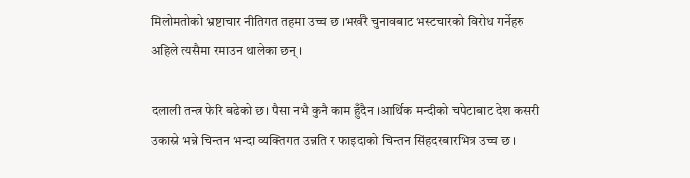मिलोमतोको भ्रष्टाचार नीतिगत तहमा उच्च छ ।भर्खरै चुनावबाट भस्टचारको विरोध गर्नेहरु अहिले त्यसैमा रमाउन थालेका छन् ।

दलाली तन्त्र फेरि बढेको छ। पैसा नभै कुनै काम हुँदैन ।आर्थिक मन्दीको चपेटाबाट देश कसरी उकास्ने भन्ने चिन्तन भन्दा व्यक्तिगत उन्नति र फाइदाको चिन्तन सिंहदरबारभित्र उच्च छ ।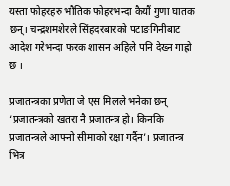यस्ता फोहरहरु भौतिक फोहरभन्दा कैयौं गुणा घातक छन्। चन्द्रशमशेरले सिंहदरबारको पटाङगिनीबाट आदेश गरेभन्दा फरक शासन अहिले पनि देख्न गाह्रो छ ।

प्रजातन्त्रका प्रणेता जे एस मिलले भनेका छन् ‘प्रजातन्त्रको खतरा नै प्रजातन्त्र हो। किनकि प्रजातन्त्रले आफ्नो सीमाको रक्षा गर्दैन’। प्रजातन्त्र भित्र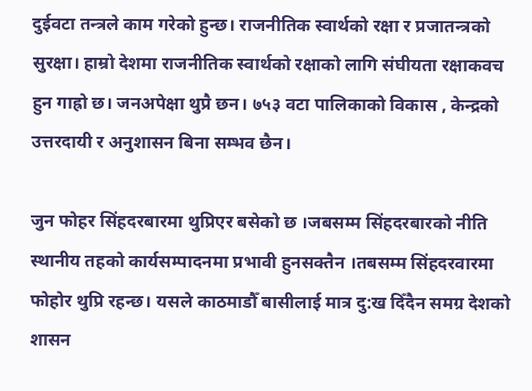दुईवटा तन्त्रले काम गरेको हुन्छ। राजनीतिक स्वार्थको रक्षा र प्रजातन्त्रको सुरक्षा। हाम्रो देशमा राजनीतिक स्वार्थको रक्षाको लागि संघीयता रक्षाकवच हुन गाह्रो छ। जनअपेक्षा थुप्रै छन। ७५३ वटा पालिकाको विकास , केन्द्रको उत्तरदायी र अनुशासन बिना सम्भव छैन।

जुन फोहर सिंहदरबारमा थुप्रिएर बसेको छ ।जबसम्म सिंहदरबारको नीति स्थानीय तहको कार्यसम्पादनमा प्रभावी हुनसक्तैन ।तबसम्म सिंहदरवारमा फोहोर थुप्रि रहन्छ। यसले काठमाडौँ बासीलाई मात्र दु:ख दिँदैन समग्र देशको शासन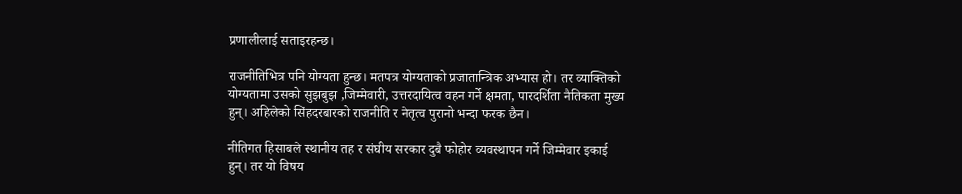प्रणालीलाई सताइरहन्छ।

राजनीतिभित्र पनि योग्यता हुन्छ। मतपत्र योग्यताको प्रजातान्त्रिक अभ्यास हो। तर व्याक्तिको योग्यतामा उसको सुझबुझ ,जिम्मेवारी, उत्तरदायित्व वहन गर्ने क्षमता, पारदर्शिता नैतिकता मुख्य हुन्। अहिलेको सिंहदरबारको राजनीति र नेतृत्व पुरानो भन्दा फरक छैन।

नीतिगत हिसाबले स्थानीय तह र संघीय सरकार दुबै फोहोर व्यवस्थापन गर्ने जिम्मेवार इकाई हुन्। तर यो विषय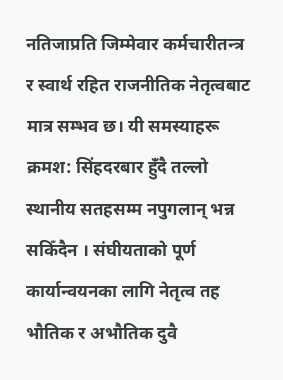नतिजाप्रति जिम्मेवार कर्मचारीतन्त्र र स्वार्थ रहित राजनीतिक नेतृत्वबाट मात्र सम्भव छ। यी समस्याहरू क्रमश: सिंहदरबार हुँदै तल्लो स्थानीय सतहसम्म नपुगलान् भन्न सकिँदैन । संघीयताको पूर्ण कार्यान्वयनका लागि नेतृत्व तह भौतिक र अभौतिक दुवै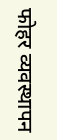फोहर व्यवस्थापन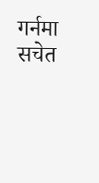गर्नमा सचेत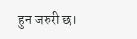हुन जरुरी छ।